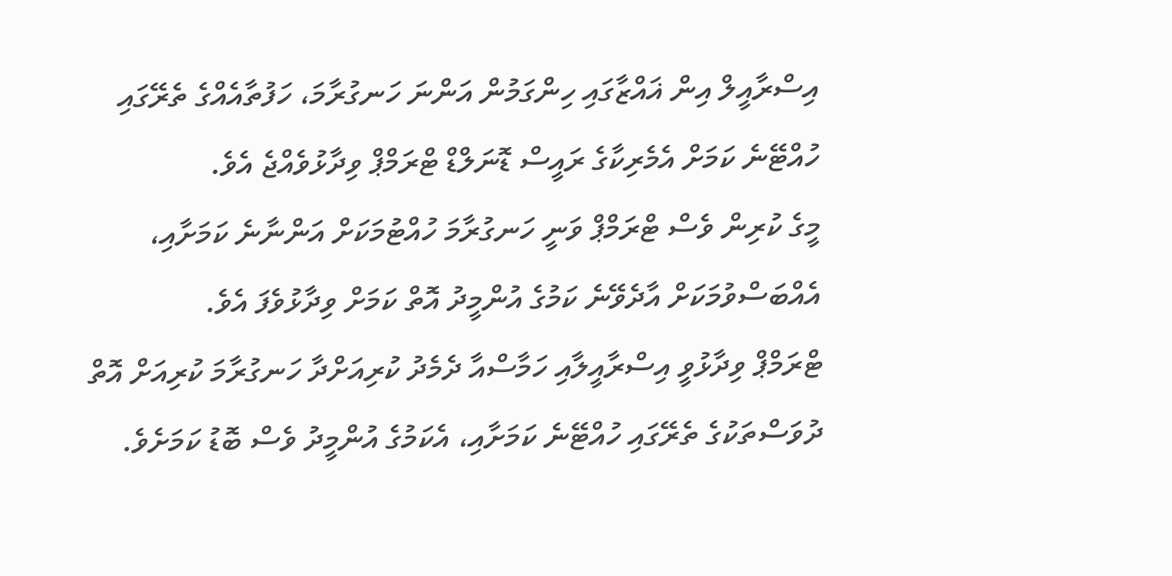އިސްރާއީލް އިން ޣައްޒާގައި ހިންގަމުން އަންނަ ހަނގުރާމަ، ހަފުތާއެއްގެ ތެރޭގައި ހުއްޓޭނެ ކަމަށް އެމެރިކާގެ ރައީސް ޑޮނަލްޑް ޓްރަމްޕް ވިދާޅުވެއްޖެ އެވެ.
މީގެ ކުރިން ވެސް ޓްރަމްޕް ވަނީ ހަނގުރާމަ ހުއްޓުމަކަށް އަންނާނެ ކަމަށާއި، އެއްބަސްވުމަކަށް އާދެވޭނެ ކަމުގެ އުންމީދު އޮތް ކަމަށް ވިދާޅުވެފަ އެވެ.
ޓްރަމްޕް ވިދާޅުވީ އިސްރާއީލާއި ހަމާސްއާ ދެމެދު ކުރިއަށްދާ ހަނގުރާމަ ކުރިއަށް އޮތް ދުވަސްތަކުގެ ތެރޭގައި ހުއްޓޭނެ ކަމަށާއި، އެކަމުގެ އުންމީދު ވެސް ބޮޑު ކަމަށެވެ.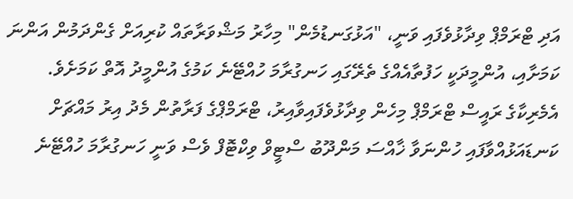އަދި ޓްރަމްޕް ވިދާޅުވެފައި ވަނީ، "އަޅުގަނޑުމެން" މިހާރު މަޝްވަރާތައް ކުރިއަށް ގެންދަމުން އަންނަ ކަމަށާއި، އުންމީދަކީ ހަފުތާއެއްގެ ތެރޭގައި ހަނގުރާމަ ހުއްޓޭނެ ކަމުގެ އުންމީދު އޮތް ކަމަށެވެ.
އެމެރިކާގެ ރައީސް ޓްރަމްޕް މިހެން ވިދާޅުވެފައިވާއިރު، ޓްރަމްޕްގެ ފަރާތުން މެދު އިރު މައްޗަށް ކަނޑައަޅުއްވާފައި ހުންނަވާ ޚާއްސަ މަންދޫބު ސްޓީވް ވިކްޓޮފް ވެސް ވަނީ ހަނގުރާމަ ހުއްޓޭނެ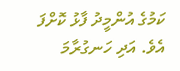ކަމުގެ އުންމީދު ފާޅު ކޮށްފަ އެވެ. އަދި ހަނގުރާމަ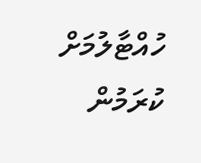ހުއްޓާލުމަށް ކުރަމުން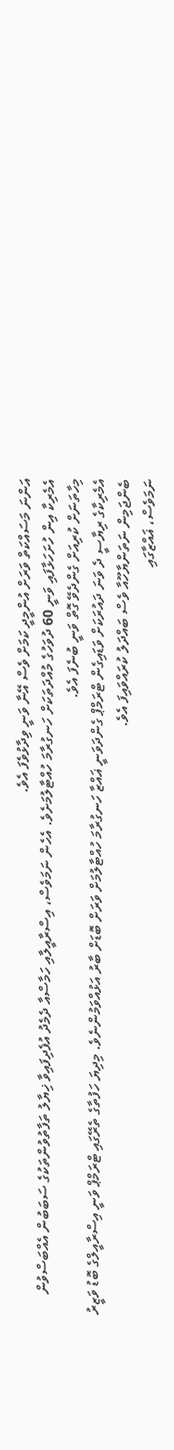އަންނަ މަސައްކަތް ވަރަށް އުންމީދީ ކަމަށް ވެސް އޭނާ ވަނީ ވިދާޅުވެފަ އެވެ.
އެމެރިކާ އިން ހުށަހަޅާފައި ވަނީ 60 ދުވަހުގެ މުއްދަތަކަށް ހަނގުރާމަ ހުއްޓާލުމަށެވެ. އެހެން ނަމަވެސް، އިސްރާއީލާއި ހަމާސްއާ ދެމެދު އުފެދިފައިވާ ޚިޔާލު ތަފާތުވުންތަކުގެ ސަބަބުން އެއްބަސްވުން މިހާތަނަށް ކުރިއަށް ގެންދެވޭ ގޮތް ވަނީ ބުނެފަ އެވެ.
އެމެރިކާގެ ރިޔާސީ ދެ ވަނަ ދައުރަކަށް ވަޑައިގެން ޓްރަމްޕް ގެންދަވަނީ ޣައްޒާ ހަނގުރާމަ ހުއްޓާލުމަށް ވަރަށް ބޮޑަށް ބާރު އަޅުއްވަމުންނެވެ. މިދިޔަ ހަފުތާގެ ތެރޭގައި ޓްރަމްޕް ވަނީ އިސްރާއީލްގެ ބޮޑު ވަޒީރު ބެންޖަމިން ނަތަންޔާހޫއާ ވެސް ބައްދަލު ކުރައްވައިފަ އެވެ.
ނަމަވެސް، ޣައްޒާގައި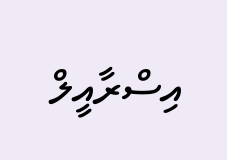އިސްރާއީލް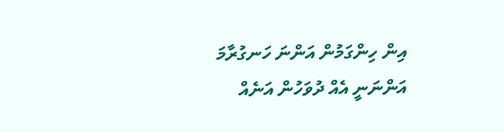އިން ހިންގަމުން އަންނަ ހަނގުރާމަ އަންނަނީ އެއް ދުވަހުން އަނެއް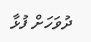ދުވަހަށް ފުޅާ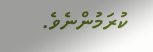ކުރަމުންނެވެ.